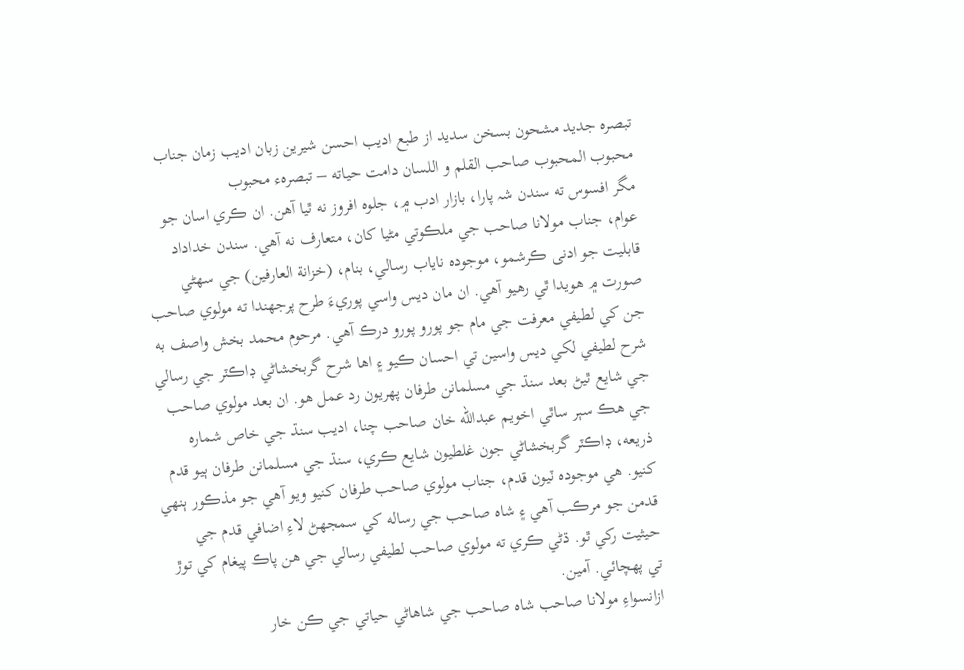تبصره جديد مشحون بسخن سديد از طبع اديب احسن شيرين زبان اديب زمان جناب محبوب المحبوب صاحب القلم و اللسان دامت حياته – تبصرهء محبوب
مگر افسوس ته سندن شہ پارا، بازار ادب ۾، جلوه افروز نه ٿيا آهن. ان ڪري اسان جو عوام، جناب مولانا صاحب جي ملڪوتي مڻيا کان، متعارف نه آهي. سندن خداداد قابليت جو ادنى ڪرشمو، موجوده ناياب رسالي، بنام، (خزانة العارفين) جي سهڻي صورت ۾ هويدا ٿي رهيو آهي. ان مان ديس واسي پوريءَ طرح پرجهندا ته مولوي صاحب جن کي لطيفي معرفت جي مام جو پورو پورو درڪ آهي. مرحوم محمد بخش واصف به شرح لطيفي لکي ديس واسين تي احسان ڪيو ۽ اها شرح گربخشاڻي ڊاڪٽر جي رسالي جي شايع ٿيڻ بعد سنڌ جي مسلمانن طرفان پهريون رد عمل هو. ان بعد مولوي صاحب جي هڪ سٻر ساٿي اخويم عبدالله خان صاحب چنا، اديب سنڌ جي خاص شماره ذريعه، ڊاڪٽر گربخشاڻي جون غلطيون شايع ڪري، سنڌ جي مسلمانن طرفان ٻيو قدم کنيو. هي موجوده ٽيون قدم، جناب مولوي صاحب طرفان کنيو ويو آهي جو مذڪور ٻنهي قدمن جو مرڪب آهي ۽ شاه صاحب جي رساله کي سمجهڻ لاءِ اضافي قدم جي حيثيت رکي ٿو. ڌڻي ڪري ته مولوي صاحب لطيفي رسالي جي هن پاڪ پيغام کي توڙ تي پهچائي. آمين.
ازانسواءِ مولانا صاحب شاه صاحب جي شاهاڻي حياتي جي ڪن خار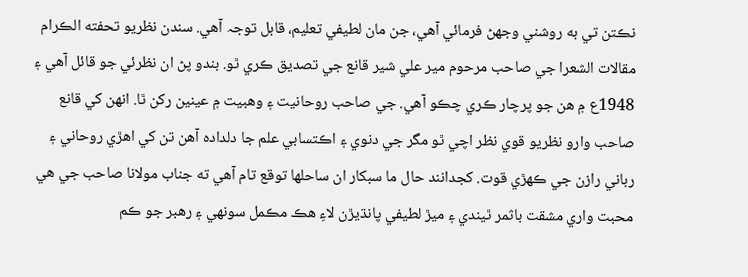نڪتن تي به روشني وجهڻ فرمائي آهي، جن مان لطيفي تعليم، قابل توجہ آهي. سندن نظريو تحفته الڪرام مقالات الشعرا جي صاحب مرحوم مير علي شير قانع جي تصديق ڪري ٿو. بندو پڻ ان نظرئي جو قائل آهي ۽ 1948ع ۾ هن جو پرچار ڪري چڪو آهي. جي صاحب روحانيت ۽ وهبيت ۾ عينين رکن ٿا. انهن کي قانع صاحب وارو نظريو قوي نظر اچي ٿو مگر جي دنوي ۽ اڪتسابي علم جا دلداده آهن تن کي اهڙي روحاني ۽ رباني رازن جي ڪهڙي قوت. کجدانند حال ما سبکار ان ساحلها توقع تام آهي ته جناب مولانا صاحب جي هي محبت واري مشقت باثمر ٿيندي ۽ ميڙ لطيفي پانڌيڙن لاءِ هڪ مڪمل سونهي ۽ رهبر جو ڪم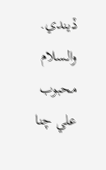ڏيندي.
والسلام
محبوب علي چنا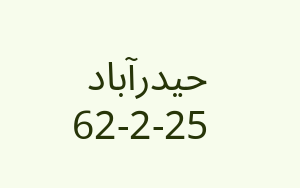حيدرآباد 25-2-62